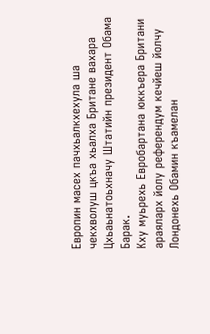Европин масех пачхьалкхехула ша чекхволуш цкъа хьалха Британе вахара Цхьаьнатоьхначу Штатийн президент Обама Барак.
Кху муьрехь Евробартана юккъера Британи араяларх йолу референдум кечйеш йолчу Лондонехь Обамин къамелан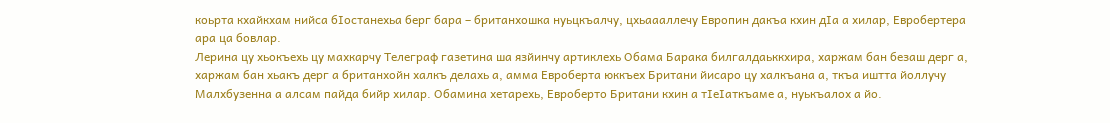коьрта кхайкхам нийса бIостанехьа берг бара – британхошка нуьцкъалчу, цхьаааллечу Европин дакъа кхин дIа а хилар, Евробертера ара ца бовлар.
Лерина цу хьокъехь цу махкарчу Телеграф газетина ша язйинчу артиклехь Обама Барака билгалдаьккхира, харжам бан безаш дерг а, харжам бан хьакъ дерг а британхойн халкъ делахь а, амма Евроберта юккъех Британи йисаро цу халкъана а, ткъа иштта йоллучу Малхбузенна а алсам пайда бийр хилар. Обамина хетарехь, Евроберто Британи кхин а тIеIаткъаме а, нуькъалох а йо.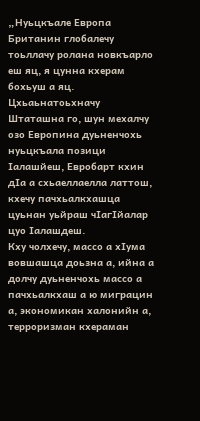„Нуьцкъале Европа Британин глобалечу тоьллачу ролана новкъарло еш яц, я цунна кхерам бохьуш а яц. Цхьаьнатоьхначу Штаташна го, шун мехалчу озо Европина дуьненчохь нуьцкъала позици Iалашйеш, Евробарт кхин дIа а схьаеллаелла латтош, кхечу пачхьалкхашца цуьнан уьйраш чIагIйалар цуо Iалашдеш.
Кху чолхечу, массо а хIума вовшашца доьзна а, ийна а долчу дуьненчохь массо а пачхьалкхаш а ю миграцин а, экономикан халонийн а, терроризман кхераман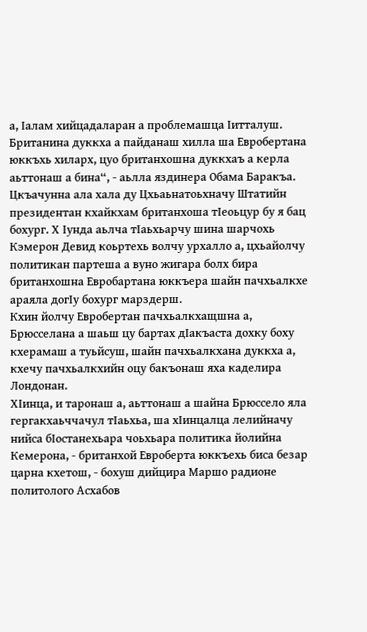а, Iалам хийцадаларан а проблемашца Iитталуш. Британина дуккха а пайданаш хилла ша Евробертана юккъхь хиларх, цуо британхошна дуккхаъ а керла аьттонаш а бина“, - аьлла яздинера Обама Баракъа.
Цкъачунна ала хала ду Цхьаьнатоьхначу Штатийн президентан кхайкхам британхоша тIеоьцур бу я бац бохург. Х Iунда аьлча тIаьхьарчу шина шарчохь Кэмерон Девид коьртехь волчу урхалло а, цхьайолчу политикан партеша а вуно жигара болх бира британхошна Евробартана юккъера шайн пачхьалкхе араяла догIу бохург марздерш.
Кхин йолчу Евробертан пачхьалкхащшна а, Брюсселана а шаьш цу бартах дIакъаста дохку боху кхерамаш а туьйсуш, шайн пачхьалкхана дуккха а, кхечу пачхьалкхийн оцу бакъонаш яха каделира Лондонан.
ХIинца, и таронаш а, аьттонаш а шайна Брюссело яла гергакхаьччачул тIаьхьа, ша хIинцалца лелийначу нийса бIостанехьара чоьхьара политика йолийна Кемерона, - британхой Евроберта юккъехь биса безар царна кхетош, - бохуш дийцира Маршо радионе политолого Асхабов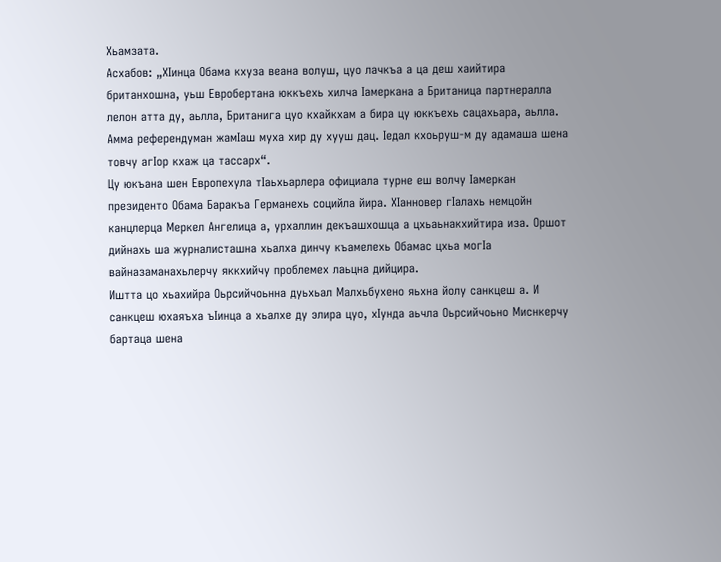Хьамзата.
Асхабов: „ХIинца Обама кхуза веана волуш, цуо лачкъа а ца деш хаийтира британхошна, уьш Евробертана юккъехь хилча Iамеркана а Британица партнералла лелон атта ду, аьлла, Британига цуо кхайкхам а бира цу юккъехь сацахьара, аьлла. Амма референдуман жамIаш муха хир ду хууш дац. Iедал кхоьруш-м ду адамаша шена товчу агIор кхаж ца тассарх“.
Цу юкъана шен Европехула тIаьхьарлера официала турне еш волчу Iамеркан президенто Обама Баракъа Германехь социйла йира. ХIанновер гIалахь немцойн канцлерца Меркел Ангелица а, урхаллин декъашхошца а цхьаьнакхийтира иза. Оршот дийнахь ша журналисташна хьалха динчу къамелехь Обамас цхьа могIа вайназаманахьлерчу яккхийчу проблемех лаьцна дийцира.
Иштта цо хьахийра Оьрсийчоьнна дуьхьал Малхьбухено яьхна йолу санкцеш а. И санкцеш юхаяъха ъIинца а хьалхе ду элира цуо, хIунда аьчла Оьрсийчоьно Миснкерчу бартаца шена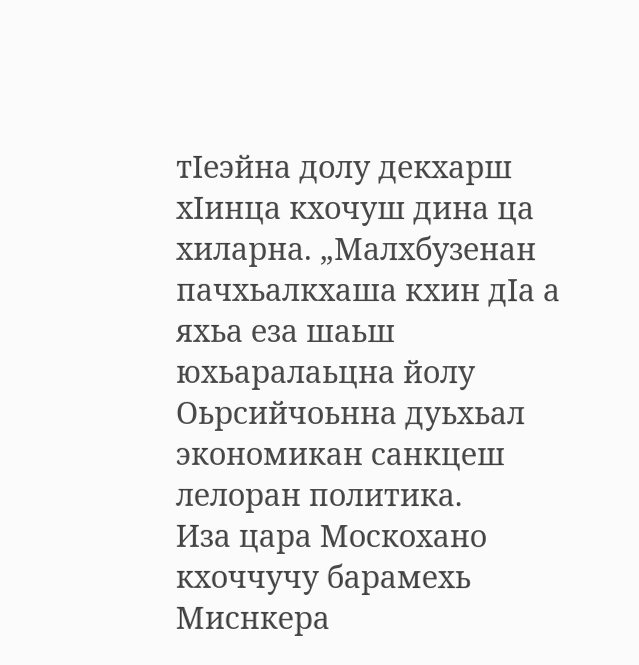тIеэйна долу декхарш хIинца кхочуш дина ца хиларна. „Малхбузенан пачхьалкхаша кхин дIа а яхьа еза шаьш юхьаралаьцна йолу Оьрсийчоьнна дуьхьал экономикан санкцеш лелоран политика.
Иза цара Москохано кхоччучу барамехь Миснкера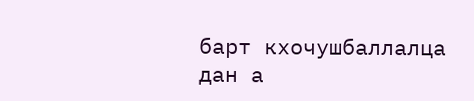барт кхочушбаллалца дан а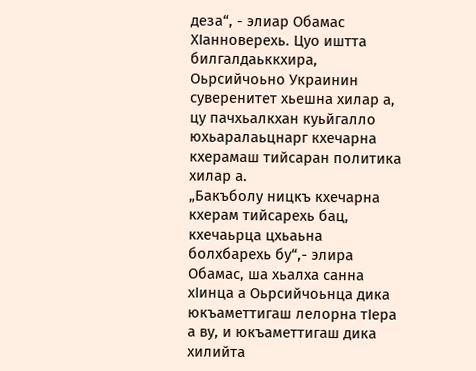деза“, - элиар Обамас ХIанноверехь. Цуо иштта билгалдаьккхира, Оьрсийчоьно Украинин суверенитет хьешна хилар а, цу пачхьалкхан куьйгалло юхьаралаьцнарг кхечарна кхерамаш тийсаран политика хилар а.
„Бакъболу ницкъ кхечарна кхерам тийсарехь бац, кхечаьрца цхьаьна болхбарехь бу“,- элира Обамас, ша хьалха санна хIинца а Оьрсийчоьнца дика юкъаметтигаш лелорна тIера а ву, и юкъаметтигаш дика хилийта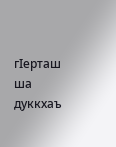гIерташ ша дуккхаъ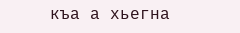къа а хьегна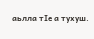аьлла тIе а тухуш.